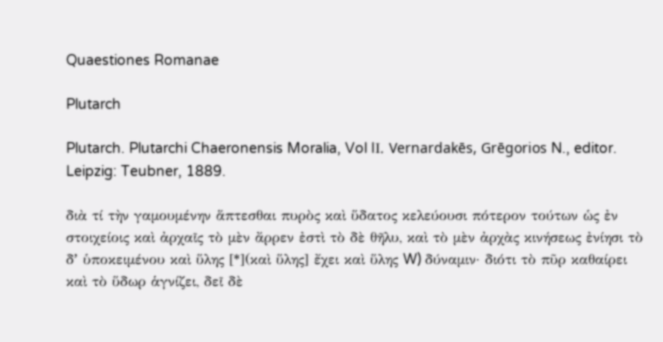Quaestiones Romanae

Plutarch

Plutarch. Plutarchi Chaeronensis Moralia, Vol IΙ. Vernardakēs, Grēgorios N., editor. Leipzig: Teubner, 1889.

διὰ τί τὴν γαμουμένην ἅπτεσθαι πυρὸς καὶ ὕδατος κελεύουσι πότερον τούτων ὡς ἐν στοιχείοις καὶ ἀρχαῖς τὸ μὲν ἄρρεν ἐστὶ τὸ δὲ θῆλυ, καὶ τὸ μὲν ἀρχὰς κινήσεως ἐνίησι τὸ δʼ ὑποκειμένου καὶ ὕλης [*](καὶ ὕλης] ἔχει καὶ ὕλης W) δύναμιν· διότι τὸ πῦρ καθαίρει καὶ τὸ ὕδωρ ἁγνίζει, δεῖ δὲ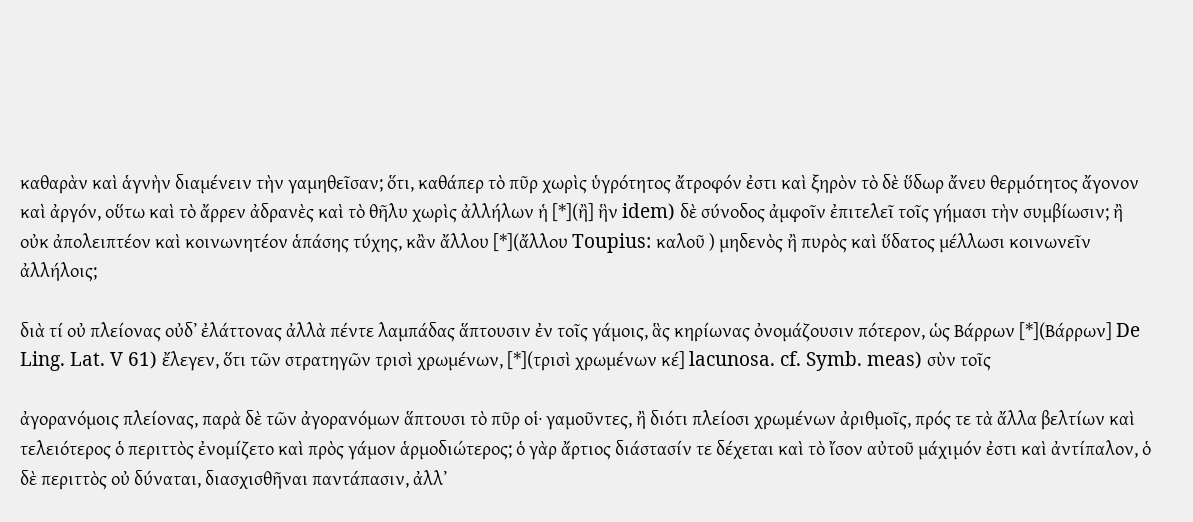καθαρὰν καὶ ἁγνὴν διαμένειν τὴν γαμηθεῖσαν; ὅτι, καθάπερ τὸ πῦρ χωρὶς ὑγρότητος ἄτροφόν ἐστι καὶ ξηρὸν τὸ δὲ ὕδωρ ἄνευ θερμότητος ἄγονον καὶ ἀργόν, οὕτω καὶ τὸ ἄρρεν ἀδρανὲς καὶ τὸ θῆλυ χωρὶς ἀλλήλων ἡ [*](ἢ] ἣν idem) δὲ σύνοδος ἀμφοῖν ἐπιτελεῖ τοῖς γήμασι τὴν συμβίωσιν; ἢ οὐκ ἀπολειπτέον καὶ κοινωνητέον ἁπάσης τύχης, κἂν ἄλλου [*](ἄλλου Toupius: καλοῦ ) μηδενὸς ἢ πυρὸς καὶ ὕδατος μέλλωσι κοινωνεῖν ἀλλήλοις;

διὰ τί οὐ πλείονας οὐδʼ ἐλάττονας ἀλλὰ πέντε λαμπάδας ἅπτουσιν ἐν τοῖς γάμοις, ἃς κηρίωνας ὀνομάζουσιν πότερον, ὡς Βάρρων [*](Βάρρων] De Ling. Lat. V 61) ἔλεγεν, ὅτι τῶν στρατηγῶν τρισὶ χρωμένων, [*](τρισὶ χρωμένων κέ] lacunosa. cf. Symb. meas) σὺν τοῖς

ἀγορανόμοις πλείονας, παρὰ δὲ τῶν ἀγορανόμων ἅπτουσι τὸ πῦρ οἱ· γαμοῦντες, ἢ διότι πλείοσι χρωμένων ἀριθμοῖς, πρός τε τὰ ἄλλα βελτίων καὶ τελειότερος ὁ περιττὸς ἐνομίζετο καὶ πρὸς γάμον ἁρμοδιώτερος; ὁ γὰρ ἄρτιος διάστασίν τε δέχεται καὶ τὸ ἴσον αὐτοῦ μάχιμόν ἐστι καὶ ἀντίπαλον, ὁ δὲ περιττὸς οὐ δύναται, διασχισθῆναι παντάπασιν, ἀλλʼ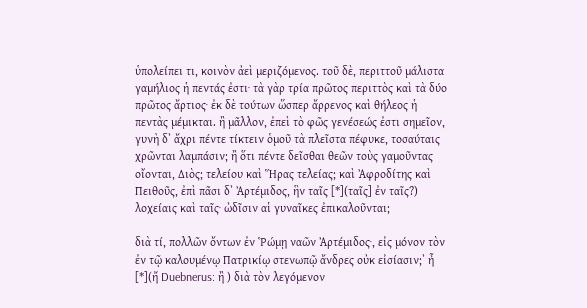ὑπολείπει τι, κοινὸν ἀεὶ μεριζόμενος. τοῦ δὲ, περιττοῦ μάλιστα γαμήλιος ἡ πεντάς ἐστι· τὰ γὰρ τρία πρῶτος περιττὸς καὶ τὰ δύο πρῶτος ἄρτιος· ἐκ δὲ τούτων ὥσπερ ἄρρενος καὶ θήλεος ἡ πεντὰς μέμικται. ἢ μᾶλλον, ἐπεὶ τὸ φῶς γενέσεώς ἐστι σημεῖον, γυνὴ δʼ ἄχρι πέντε τίκτειν ὁμοῦ τὰ πλεῖστα πέφυκε, τοσαύταις χρῶνται λαμπάσιν; ἢ ὅτι πέντε δεῖσθαι θεῶν τοὺς γαμοῦντας οἴονται, Διὸς; τελείου καὶ Ἥρας τελείας; καὶ Ἀφροδίτης καὶ Πειθοῦς, ἐπὶ πᾶσι δʼ Ἀρτέμιδος, ἣν ταῖς [*](ταῖς] ἐν ταῖς?) λοχείαις καὶ ταῖς· ὠδῖσιν αἱ γυναῖκες ἐπικαλοῦνται;

διὰ τί, πολλῶν ὄντων ἐν Ῥώμῃ ναῶν Ἀρτέμιδος·, εἰς μόνον τὸν ἐν τῷ καλουμένῳ Πατρικίῳ στενωπῷ ἄνδρες οὐκ εἰσίασιν;ʼ ἦ [*](ἤ Duebnerus: ἢ ) διὰ τὸν λεγόμενον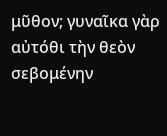μῦθον; γυναῖκα γὰρ αὐτόθι τὴν θεὸν σεβομένην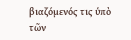βιαζόμενός τις ὑπὸ τῶν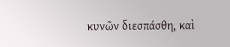κυνῶν διεσπάσθη, καὶ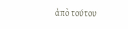ἀπὸ τούτου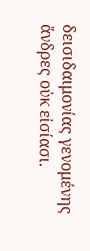δεισιδαιμονίας γενομένης ἄνδρες οὐκ εἰσίασι.